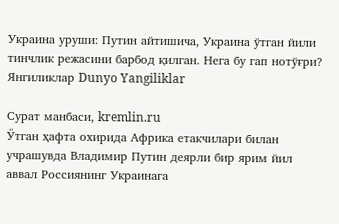Украина уруши: Путин айтишича, Украина ўтган йили тинчлик режасини барбод қилган. Нега бу гап нотўғри? Янгиликлар Dunyo Yangiliklar

Сурат манбаси, kremlin.ru
Ўтган ҳафта охирида Африка етакчилари билан учрашувда Владимир Путин деярли бир ярим йил аввал Россиянинг Украинага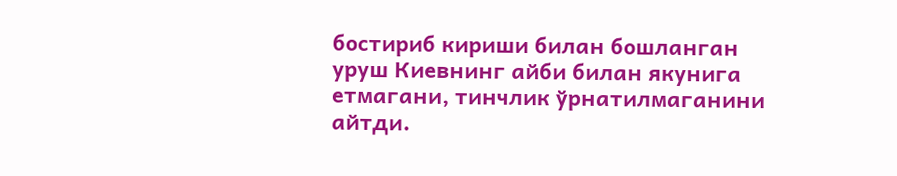бостириб кириши билан бошланган уруш Киевнинг айби билан якунига етмагани, тинчлик ўрнатилмаганини айтди.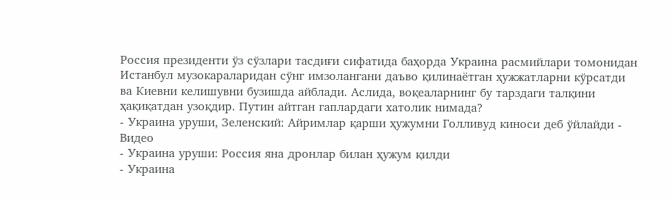Россия президенти ўз сўзлари тасдиғи сифатида баҳорда Украина расмийлари томонидан Истанбул музокараларидан сўнг имзолангани даъво қилинаётган ҳужжатларни кўрсатди ва Киевни келишувни бузишда айблади. Аслида, воқеаларнинг бу тарздаги талқини ҳақиқатдан узоқдир. Путин айтган гаплардаги хатолик нимада?
- Украина уруши, Зеленский: Айримлар қарши ҳужумни Голливуд киноси деб ўйлайди - Видео
- Украина уруши: Россия яна дронлар билан ҳужум қилди
- Украина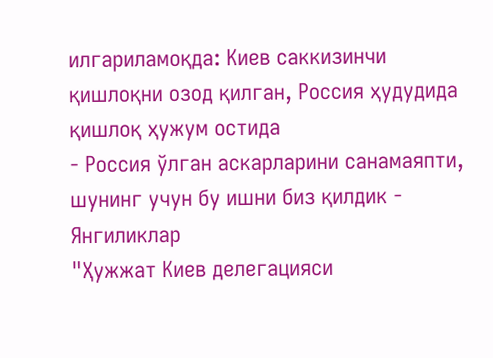илгариламоқда: Киев саккизинчи қишлоқни озод қилган, Россия ҳудудида қишлоқ ҳужум остида
- Россия ўлган аскарларини санамаяпти, шунинг учун бу ишни биз қилдик - Янгиликлар
"Ҳужжат Киев делегацияси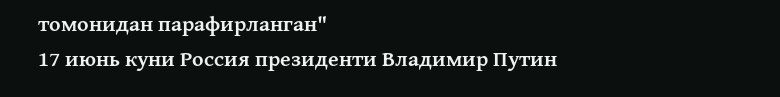томонидан парафирланган"
17 июнь куни Россия президенти Владимир Путин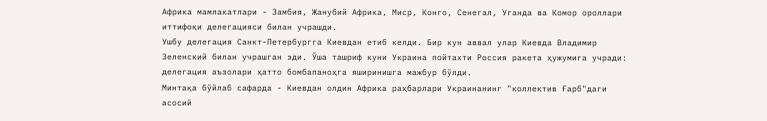Африка мамлакатлари - Замбия, Жанубий Африка, Миср, Конго, Сенегал, Уганда ва Комор ороллари иттифоқи делегацияси билан учрашди.
Ушбу делегация Санкт-Петербургга Киевдан етиб келди. Бир кун аввал улар Киевда Владимир Зеленский билан учрашган эди. Ўша ташриф куни Украина пойтахти Россия ракета ҳужумига учради: делегация аъзолари ҳатто бомбапаноҳга яширинишга мажбур бўлди.
Минтақа бўйлаб сафарда - Киевдан олдин Африка раҳбарлари Украинанинг "коллектив Ғарб"даги асосий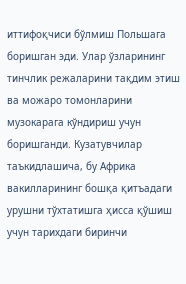иттифоқчиси бўлмиш Польшага боришган эди. Улар ўзларининг тинчлик режаларини тақдим этиш ва можаро томонларини музокарага кўндириш учун боришганди. Кузатувчилар таъкидлашича, бу Африка вакилларининг бошқа қитъадаги урушни тўхтатишга ҳисса қўшиш учун тарихдаги биринчи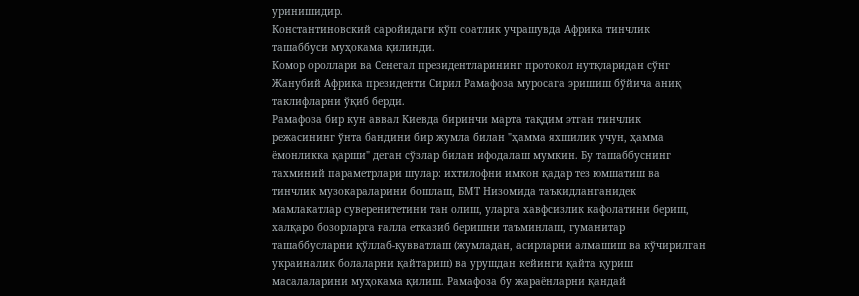уринишидир.
Константиновский саройидаги кўп соатлик учрашувда Африка тинчлик ташаббуси муҳокама қилинди.
Комор ороллари ва Сенегал президентларининг протокол нутқларидан сўнг Жанубий Африка президенти Сирил Рамафоза муросага эришиш бўйича аниқ таклифларни ўқиб берди.
Рамафоза бир кун аввал Киевда биринчи марта тақдим этган тинчлик режасининг ўнта бандини бир жумла билан "ҳамма яхшилик учун, ҳамма ёмонликка қарши" деган сўзлар билан ифодалаш мумкин. Бу ташаббуснинг тахминий параметрлари шулар: ихтилофни имкон қадар тез юмшатиш ва тинчлик музокараларини бошлаш, БМТ Низомида таъкидланганидек мамлакатлар суверенитетини тан олиш, уларга хавфсизлик кафолатини бериш, халқаро бозорларга ғалла етказиб беришни таъминлаш, гуманитар ташаббусларни қўллаб-қувватлаш (жумладан, асирларни алмашиш ва кўчирилган украиналик болаларни қайтариш) ва урушдан кейинги қайта қуриш масалаларини муҳокама қилиш. Рамафоза бу жараёнларни қандай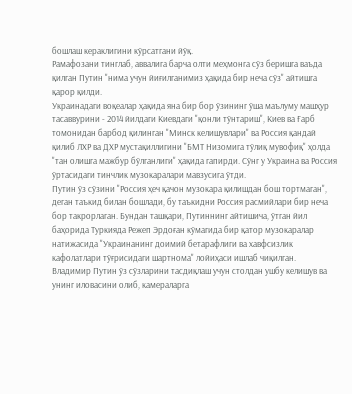бошлаш кераклигини кўрсатгани йўқ.
Рамафозани тинглаб, аввалига барча олти меҳмонга сўз беришга ваъда қилган Путин "нима учун йиғилганимиз ҳақида бир неча сўз" айтишга қарор қилди.
Украинадаги воқеалар ҳақида яна бир бор ўзининг ўша маълуму машҳур тасаввурини - 2014 йилдаги Киевдаги "қонли тўнтариш", Киев ва Ғарб томонидан барбод қилинган "Минск келишувлари" ва Россия қандай қилиб ЛХР ва ДХР мустақиллигини "БМТ Низомига тўлиқ мувофиқ" ҳолда "тан олишга мажбур бўлганлиги" ҳақида гапирди. Сўнг у Украина ва Россия ўртасидаги тинчлик музокаралари мавзусига ўтди.
Путин ўз сўзини "Россия ҳеч қачон музокара қилишдан бош тортмаган", деган таъкид билан бошлади, бу таъкидни Россия расмийлари бир неча бор такрорлаган. Бундан ташқари, Путиннинг айтишича, ўтган йил баҳорида Туркияда Режеп Эрдоған кўмагида бир қатор музокаралар натижасида "Украинанинг доимий бетарафлиги ва хавфсизлик кафолатлари тўғрисидаги шартнома" лойиҳаси ишлаб чиқилган.
Владимир Путин ўз сўзларини тасдиқлаш учун столдан ушбу келишув ва унинг иловасини олиб, камераларга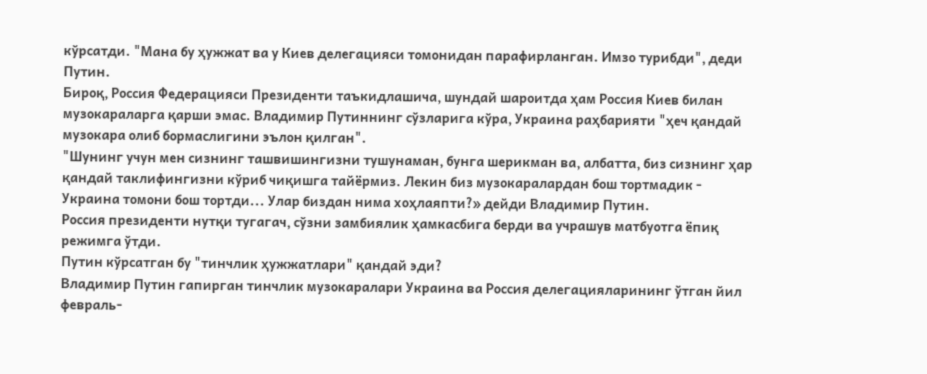кўрсатди. "Мана бу ҳужжат ва у Киев делегацияси томонидан парафирланган. Имзо турибди", деди Путин.
Бироқ, Россия Федерацияси Президенти таъкидлашича, шундай шароитда ҳам Россия Киев билан музокараларга қарши эмас. Владимир Путиннинг сўзларига кўра, Украина раҳбарияти "ҳеч қандай музокара олиб бормаслигини эълон қилган".
"Шунинг учун мен сизнинг ташвишингизни тушунаман, бунга шерикман ва, албатта, биз сизнинг ҳар қандай таклифингизни кўриб чиқишга тайёрмиз. Лекин биз музокаралардан бош тортмадик - Украина томони бош тортди... Улар биздан нима хоҳлаяпти?» дейди Владимир Путин.
Россия президенти нутқи тугагач, сўзни замбиялик ҳамкасбига берди ва учрашув матбуотга ёпиқ режимга ўтди.
Путин кўрсатган бу "тинчлик ҳужжатлари" қандай эди?
Владимир Путин гапирган тинчлик музокаралари Украина ва Россия делегацияларининг ўтган йил февраль-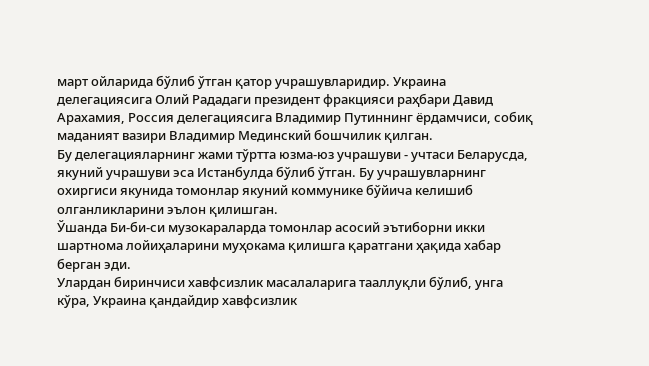март ойларида бўлиб ўтган қатор учрашувларидир. Украина делегациясига Олий Рададаги президент фракцияси раҳбари Давид Арахамия, Россия делегациясига Владимир Путиннинг ёрдамчиси, собиқ маданият вазири Владимир Мединский бошчилик қилган.
Бу делегацияларнинг жами тўртта юзма-юз учрашуви - учтаси Беларусда, якуний учрашуви эса Истанбулда бўлиб ўтган. Бу учрашувларнинг охиргиси якунида томонлар якуний коммунике бўйича келишиб олганликларини эълон қилишган.
Ўшанда Би-би-си музокараларда томонлар асосий эътиборни икки шартнома лойиҳаларини муҳокама қилишга қаратгани ҳақида хабар берган эди.
Улардан биринчиси хавфсизлик масалаларига тааллуқли бўлиб, унга кўра, Украина қандайдир хавфсизлик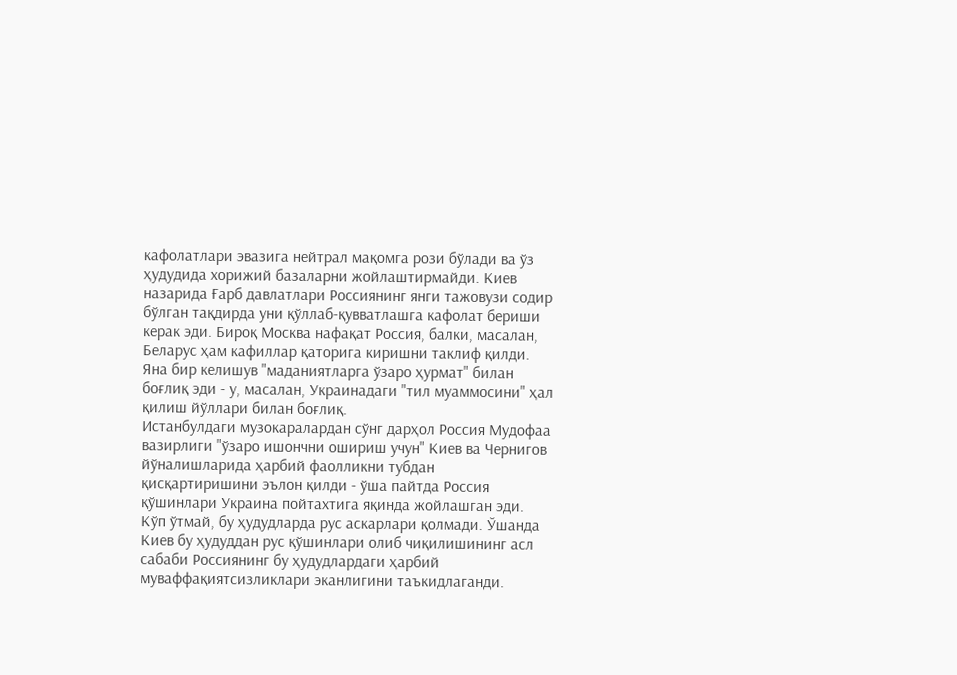кафолатлари эвазига нейтрал мақомга рози бўлади ва ўз ҳудудида хорижий базаларни жойлаштирмайди. Киев назарида Ғарб давлатлари Россиянинг янги тажовузи содир бўлган тақдирда уни қўллаб-қувватлашга кафолат бериши керак эди. Бироқ Москва нафақат Россия, балки, масалан, Беларус ҳам кафиллар қаторига киришни таклиф қилди.
Яна бир келишув "маданиятларга ўзаро ҳурмат" билан боғлиқ эди - у, масалан, Украинадаги "тил муаммосини" ҳал қилиш йўллари билан боғлиқ.
Истанбулдаги музокаралардан сўнг дарҳол Россия Мудофаа вазирлиги "ўзаро ишончни ошириш учун" Киев ва Чернигов йўналишларида ҳарбий фаолликни тубдан қисқартиришини эълон қилди - ўша пайтда Россия қўшинлари Украина пойтахтига яқинда жойлашган эди. Кўп ўтмай, бу ҳудудларда рус аскарлари қолмади. Ўшанда Киев бу ҳудуддан рус қўшинлари олиб чиқилишининг асл сабаби Россиянинг бу ҳудудлардаги ҳарбий муваффақиятсизликлари эканлигини таъкидлаганди.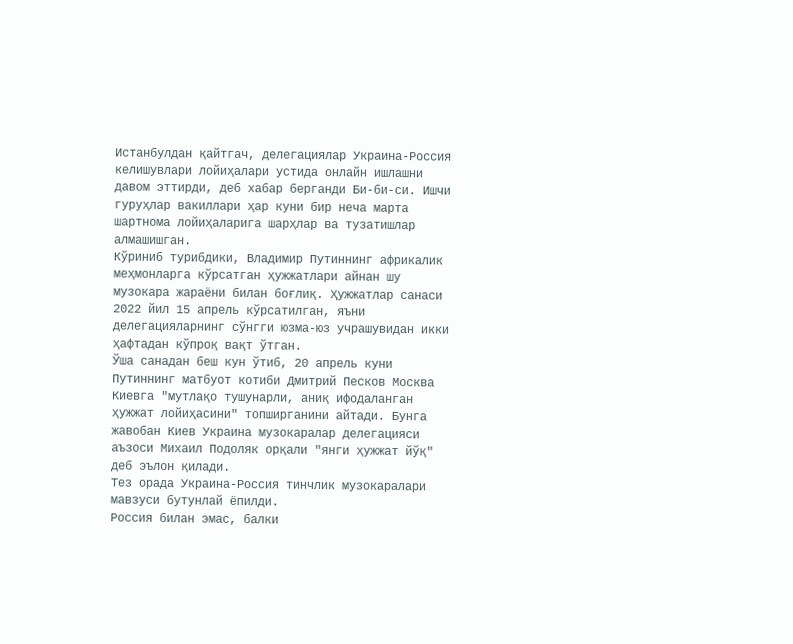Истанбулдан қайтгач, делегациялар Украина-Россия келишувлари лойиҳалари устида онлайн ишлашни давом эттирди, деб хабар берганди Би-би-си. Ишчи гуруҳлар вакиллари ҳар куни бир неча марта шартнома лойиҳаларига шарҳлар ва тузатишлар алмашишган.
Кўриниб турибдики, Владимир Путиннинг африкалик меҳмонларга кўрсатган ҳужжатлари айнан шу музокара жараёни билан боғлиқ. Ҳужжатлар санаси 2022 йил 15 апрель кўрсатилган, яъни делегацияларнинг сўнгги юзма-юз учрашувидан икки ҳафтадан кўпроқ вақт ўтган.
Ўша санадан беш кун ўтиб, 20 апрель куни Путиннинг матбуот котиби Дмитрий Песков Москва Киевга "мутлақо тушунарли, аниқ ифодаланган ҳужжат лойиҳасини" топширганини айтади. Бунга жавобан Киев Украина музокаралар делегацияси аъзоси Михаил Подоляк орқали "янги ҳужжат йўқ" деб эълон қилади.
Тез орада Украина-Россия тинчлик музокаралари мавзуси бутунлай ёпилди.
Россия билан эмас, балки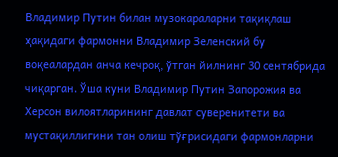Владимир Путин билан музокараларни тақиқлаш ҳақидаги фармонни Владимир Зеленский бу воқеалардан анча кечроқ, ўтган йилнинг 30 сентябрида чиқарган. Ўша куни Владимир Путин Запорожия ва Херсон вилоятларининг давлат суверенитети ва мустақиллигини тан олиш тўғрисидаги фармонларни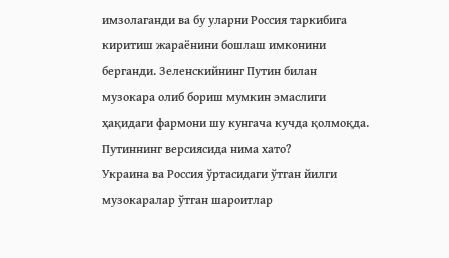имзолаганди ва бу уларни Россия таркибига киритиш жараёнини бошлаш имконини берганди. Зеленскийнинг Путин билан музокара олиб бориш мумкин эмаслиги ҳақидаги фармони шу кунгача кучда қолмоқда.
Путиннинг версиясида нима хато?
Украина ва Россия ўртасидаги ўтган йилги музокаралар ўтган шароитлар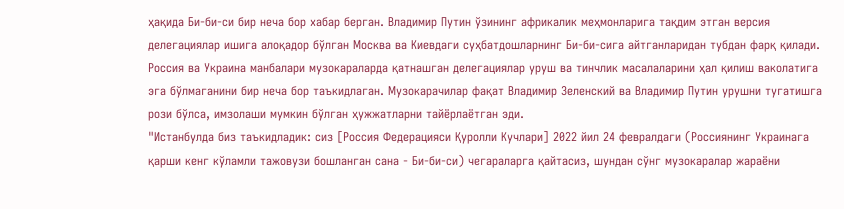ҳақида Би-би-си бир неча бор хабар берган. Владимир Путин ўзининг африкалик меҳмонларига тақдим этган версия делегациялар ишига алоқадор бўлган Москва ва Киевдаги суҳбатдошларнинг Би-би-сига айтганларидан тубдан фарқ қилади.
Россия ва Украина манбалари музокараларда қатнашган делегациялар уруш ва тинчлик масалаларини ҳал қилиш ваколатига эга бўлмаганини бир неча бор таъкидлаган. Музокарачилар фақат Владимир Зеленский ва Владимир Путин урушни тугатишга рози бўлса, имзолаши мумкин бўлган ҳужжатларни тайёрлаётган эди.
"Истанбулда биз таъкидладик: сиз [Россия Федерацияси Қуролли Кучлари] 2022 йил 24 февралдаги (Россиянинг Украинага қарши кенг кўламли тажовузи бошланган сана - Би-би-си) чегараларга қайтасиз, шундан сўнг музокаралар жараёни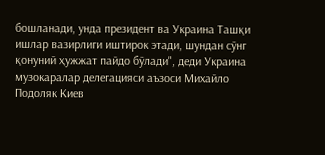бошланади, унда президент ва Украина Ташқи ишлар вазирлиги иштирок этади, шундан сўнг қонуний ҳужжат пайдо бўлади", деди Украина музокаралар делегацияси аъзоси Михайло Подоляк Киев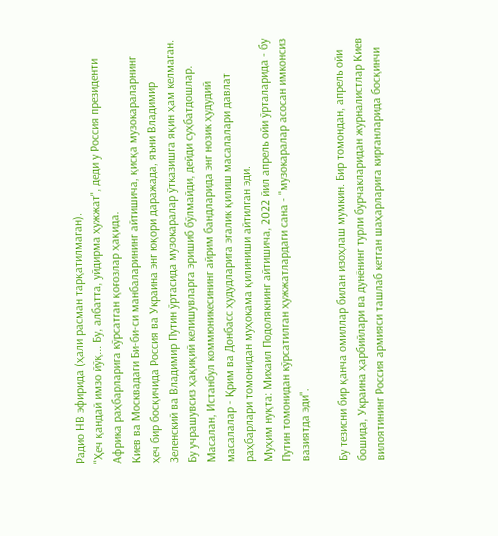Радио НВ эфирида (ҳали расман тарқатилмаган).
"Ҳеч қандай имзо йўқ... Бу, албатта, уйдирма ҳужжат", деди у Россия президенти Африка раҳбарларига кўрсатган қоғозлар ҳақида.
Киев ва Москвадаги Би-би-си манбаларининг айтишича, қисқа музокараларнинг ҳеч бир босқичида Россия ва Украина энг юқори даражада, яъни Владимир Зеленский ва Владимир Путин ўртасида музокаралар ўтказишга яқин ҳам келмаган. Бу учрашувсиз ҳақиқий келишувларга эришиб бўлмайди, дейди суҳбатдошлар.
Масалан, Истанбул коммюникесининг айрим бандларида энг нозик ҳудудий масалалар - Қрим ва Донбасс ҳудудларига эгалик қилиш масалалари давлат раҳбарлари томонидан муҳокама қилиниши айтилган эди.
Муҳим нуқта: Михаил Подолякнинг айтишича, 2022 йил апрель ойи ўрталарида - бу Путин томонидан кўрсатилган ҳужжатлардаги сана - "музокаралар асосан имконсиз вазиятда эди".

Бу тезисни бир қанча омиллар билан изоҳлаш мумкин. Бир томондан, апрель ойи бошида, Украина ҳарбийлари ва дунёнинг турли бурчакларидан журналистлар Киев вилоятининг Россия армияси ташлаб кетган шаҳарларига кирганларида босқинчи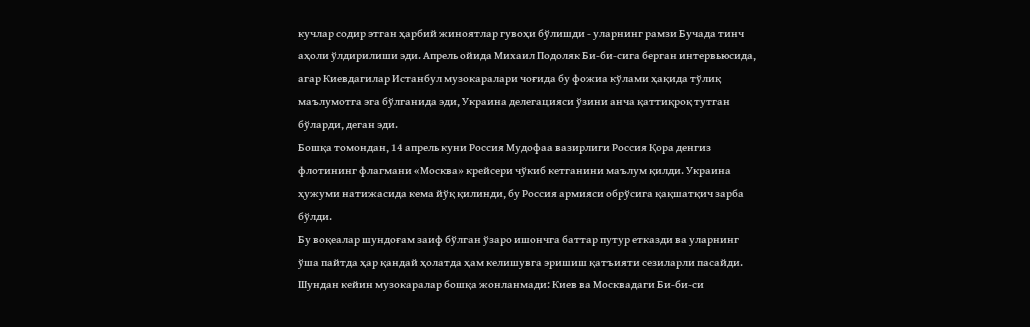кучлар содир этган ҳарбий жиноятлар гувоҳи бўлишди - уларнинг рамзи Бучада тинч аҳоли ўлдирилиши эди. Апрель ойида Михаил Подоляк Би-би-сига берган интервьюсида, агар Киевдагилар Истанбул музокаралари чоғида бу фожиа кўлами ҳақида тўлиқ маълумотга эга бўлганида эди, Украина делегацияси ўзини анча қаттиқроқ тутган бўларди, деган эди.
Бошқа томондан, 14 апрель куни Россия Мудофаа вазирлиги Россия Қора денгиз флотининг флагмани «Москва» крейсери чўкиб кетганини маълум қилди. Украина ҳужуми натижасида кема йўқ қилинди, бу Россия армияси обрўсига қақшатқич зарба бўлди.
Бу воқеалар шундоғам заиф бўлган ўзаро ишончга баттар путур етказди ва уларнинг ўша пайтда ҳар қандай ҳолатда ҳам келишувга эришиш қатъияти сезиларли пасайди. Шундан кейин музокаралар бошқа жонланмади: Киев ва Москвадаги Би-би-си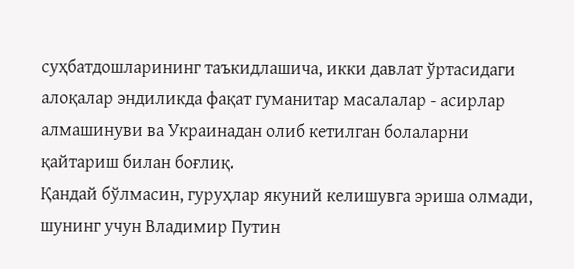суҳбатдошларининг таъкидлашича, икки давлат ўртасидаги алоқалар эндиликда фақат гуманитар масалалар - асирлар алмашинуви ва Украинадан олиб кетилган болаларни қайтариш билан боғлиқ.
Қандай бўлмасин, гуруҳлар якуний келишувга эриша олмади, шунинг учун Владимир Путин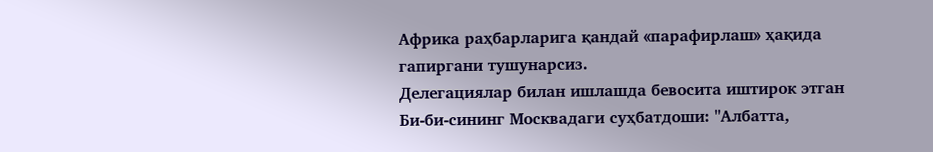Африка раҳбарларига қандай «парафирлаш» ҳақида гапиргани тушунарсиз.
Делегациялар билан ишлашда бевосита иштирок этган Би-би-сининг Москвадаги суҳбатдоши: "Албатта,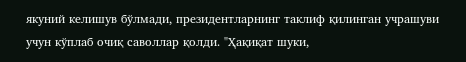якуний келишув бўлмади, президентларнинг таклиф қилинган учрашуви учун кўплаб очиқ саволлар қолди. "Ҳақиқат шуки,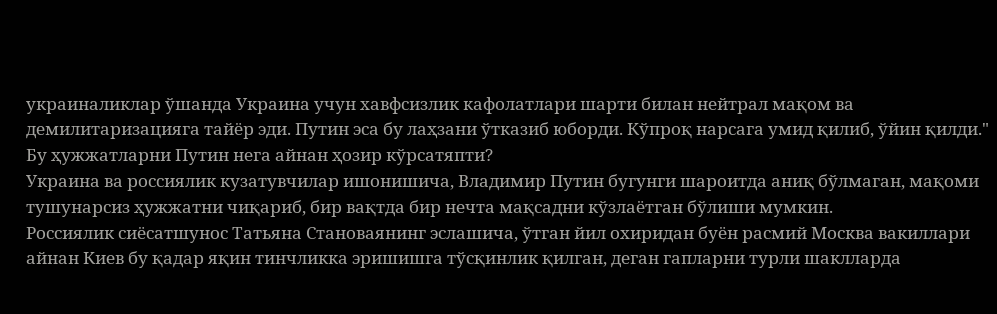украиналиклар ўшанда Украина учун хавфсизлик кафолатлари шарти билан нейтрал мақом ва демилитаризацияга тайёр эди. Путин эса бу лаҳзани ўтказиб юборди. Кўпроқ нарсага умид қилиб, ўйин қилди."
Бу ҳужжатларни Путин нега айнан ҳозир кўрсатяпти?
Украина ва россиялик кузатувчилар ишонишича, Владимир Путин бугунги шароитда аниқ бўлмаган, мақоми тушунарсиз ҳужжатни чиқариб, бир вақтда бир нечта мақсадни кўзлаётган бўлиши мумкин.
Россиялик сиёсатшунос Татьяна Становаянинг эслашича, ўтган йил охиридан буён расмий Москва вакиллари айнан Киев бу қадар яқин тинчликка эришишга тўсқинлик қилган, деган гапларни турли шаклларда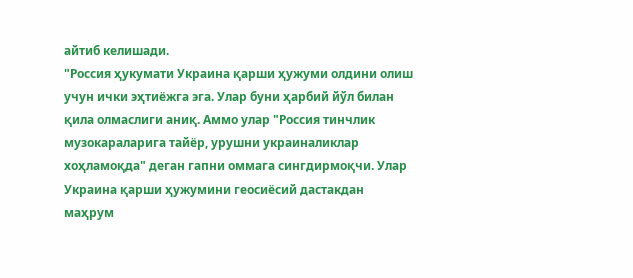айтиб келишади.
"Россия ҳукумати Украина қарши ҳужуми олдини олиш учун ички эҳтиёжга эга. Улар буни ҳарбий йўл билан қила олмаслиги аниқ. Аммо улар "Россия тинчлик музокараларига тайёр, урушни украиналиклар хоҳламоқда" деган гапни оммага сингдирмоқчи. Улар Украина қарши ҳужумини геосиёсий дастакдан маҳрум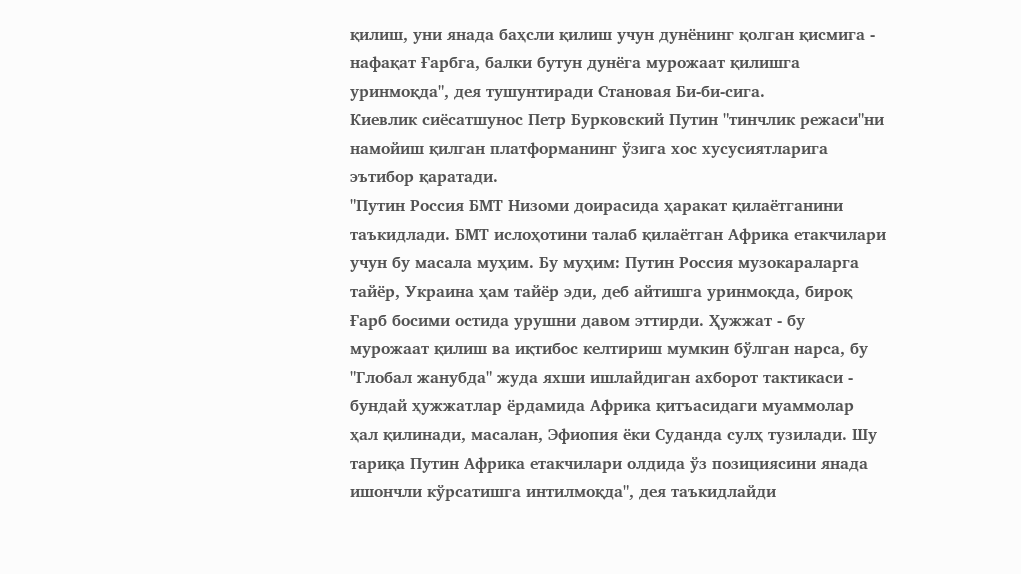қилиш, уни янада баҳсли қилиш учун дунёнинг қолган қисмига - нафақат Ғарбга, балки бутун дунёга мурожаат қилишга уринмоқда", дея тушунтиради Становая Би-би-сига.
Киевлик сиёсатшунос Петр Бурковский Путин "тинчлик режаси"ни намойиш қилган платформанинг ўзига хос хусусиятларига эътибор қаратади.
"Путин Россия БМТ Низоми доирасида ҳаракат қилаётганини таъкидлади. БМТ ислоҳотини талаб қилаётган Африка етакчилари учун бу масала муҳим. Бу муҳим: Путин Россия музокараларга тайёр, Украина ҳам тайёр эди, деб айтишга уринмоқда, бироқ Ғарб босими остида урушни давом эттирди. Ҳужжат - бу мурожаат қилиш ва иқтибос келтириш мумкин бўлган нарса, бу "Глобал жанубда" жуда яхши ишлайдиган ахборот тактикаси - бундай ҳужжатлар ёрдамида Африка қитъасидаги муаммолар ҳал қилинади, масалан, Эфиопия ёки Суданда сулҳ тузилади. Шу тариқа Путин Африка етакчилари олдида ўз позициясини янада ишончли кўрсатишга интилмоқда", дея таъкидлайди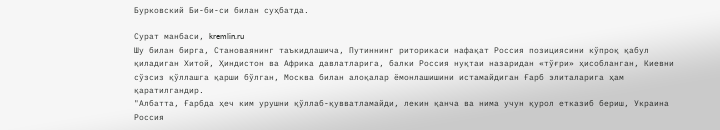Бурковский Би-би-си билан суҳбатда.

Сурат манбаси, kremlin.ru
Шу билан бирга, Становаянинг таъкидлашича, Путиннинг риторикаси нафақат Россия позициясини кўпроқ қабул қиладиган Хитой, Ҳиндистон ва Африка давлатларига, балки Россия нуқтаи назаридан «тўғри» ҳисобланган, Киевни сўзсиз қўллашга қарши бўлган, Москва билан алоқалар ёмонлашишини истамайдиган Ғарб элиталарига ҳам қаратилгандир.
"Албатта, Ғарбда ҳеч ким урушни қўллаб-қувватламайди, лекин қанча ва нима учун қурол етказиб бериш, Украина Россия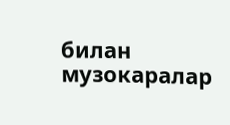билан музокаралар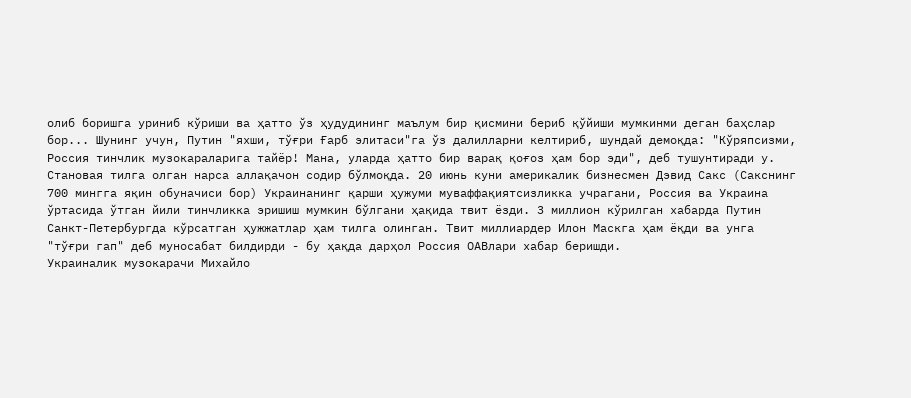олиб боришга уриниб кўриши ва ҳатто ўз ҳудудининг маълум бир қисмини бериб қўйиши мумкинми деган баҳслар бор... Шунинг учун, Путин "яхши, тўғри Ғарб элитаси"га ўз далилларни келтириб, шундай демоқда: "Кўряпсизми, Россия тинчлик музокараларига тайёр! Мана, уларда ҳатто бир варақ қоғоз ҳам бор эди", деб тушунтиради у.
Становая тилга олган нарса аллақачон содир бўлмоқда. 20 июнь куни америкалик бизнесмен Дэвид Сакс (Сакснинг 700 мингга яқин обуначиси бор) Украинанинг қарши ҳужуми муваффақиятсизликка учрагани, Россия ва Украина ўртасида ўтган йили тинчликка эришиш мумкин бўлгани ҳақида твит ёзди. 3 миллион кўрилган хабарда Путин Санкт-Петербургда кўрсатган ҳужжатлар ҳам тилга олинган. Твит миллиардер Илон Маскга ҳам ёқди ва унга "тўғри гап" деб муносабат билдирди - бу ҳақда дарҳол Россия ОАВлари хабар беришди.
Украиналик музокарачи Михайло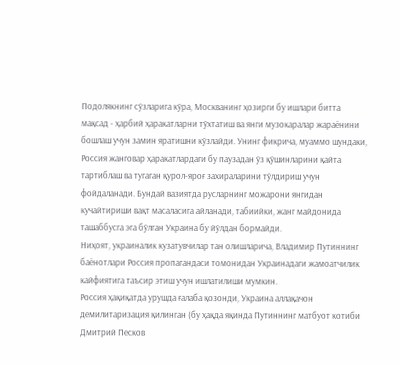Подолякнинг сўзларига кўра, Москванинг ҳозирги бу ишлари битта мақсад - ҳарбий ҳаракатларни тўхтатиш ва янги музокаралар жараёнини бошлаш учун замин яратишни кўзлайди. Унинг фикрича, муаммо шундаки, Россия жанговар ҳаракатлардаги бу паузадан ўз қўшинларини қайта тартиблаш ва тугаган қурол-яроғ захираларини тўлдириш учун фойдаланади. Бундай вазиятда русларнинг можарони янгидан кучайтириши вақт масаласига айланади, табиийки, жанг майдонида ташаббусга эга бўлган Украина бу йўлдан бормайди.
Ниҳоят, украиналик кузатувчилар тан олишларича, Владимир Путиннинг баёнотлари Россия пропагандаси томонидан Украинадаги жамоатчилик кайфиятига таъсир этиш учун ишлатилиши мумкин.
Россия ҳақиқатда урушда ғалаба қозонди, Украина аллақачон демилитаризация қилинган (бу ҳақда яқинда Путиннинг матбуот котиби Дмитрий Песков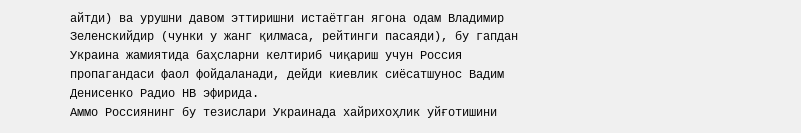айтди) ва урушни давом эттиришни истаётган ягона одам Владимир Зеленскийдир (чунки у жанг қилмаса, рейтинги пасаяди), бу гапдан Украина жамиятида баҳсларни келтириб чиқариш учун Россия пропагандаси фаол фойдаланади, дейди киевлик сиёсатшунос Вадим Денисенко Радио НВ эфирида.
Аммо Россиянинг бу тезислари Украинада хайрихоҳлик уйғотишини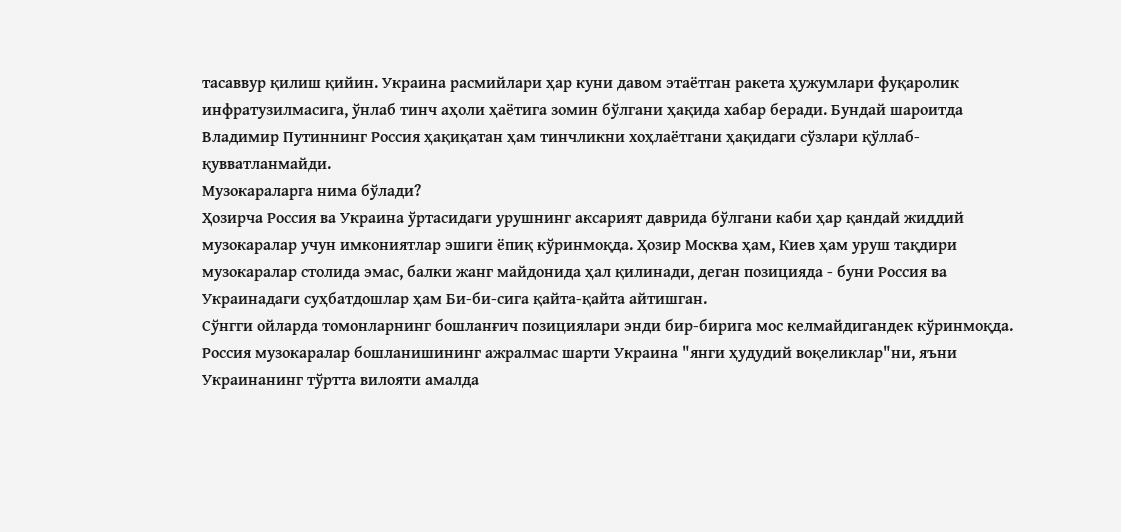тасаввур қилиш қийин. Украина расмийлари ҳар куни давом этаётган ракета ҳужумлари фуқаролик инфратузилмасига, ўнлаб тинч аҳоли ҳаётига зомин бўлгани ҳақида хабар беради. Бундай шароитда Владимир Путиннинг Россия ҳақиқатан ҳам тинчликни хоҳлаётгани ҳақидаги сўзлари қўллаб-қувватланмайди.
Музокараларга нима бўлади?
Ҳозирча Россия ва Украина ўртасидаги урушнинг аксарият даврида бўлгани каби ҳар қандай жиддий музокаралар учун имкониятлар эшиги ёпиқ кўринмоқда. Ҳозир Москва ҳам, Киев ҳам уруш тақдири музокаралар столида эмас, балки жанг майдонида ҳал қилинади, деган позицияда - буни Россия ва Украинадаги суҳбатдошлар ҳам Би-би-сига қайта-қайта айтишган.
Сўнгги ойларда томонларнинг бошланғич позициялари энди бир-бирига мос келмайдигандек кўринмоқда. Россия музокаралар бошланишининг ажралмас шарти Украина "янги ҳудудий воқеликлар"ни, яъни Украинанинг тўртта вилояти амалда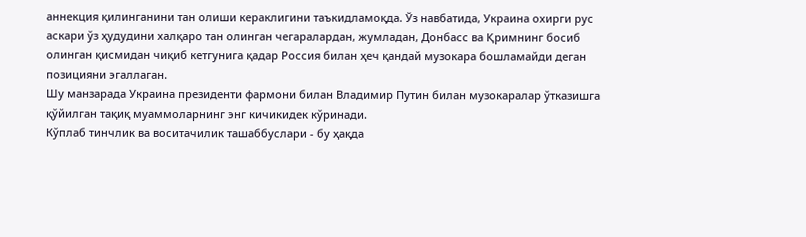аннекция қилинганини тан олиши кераклигини таъкидламоқда. Ўз навбатида, Украина охирги рус аскари ўз ҳудудини халқаро тан олинган чегаралардан, жумладан, Донбасс ва Қримнинг босиб олинган қисмидан чиқиб кетгунига қадар Россия билан ҳеч қандай музокара бошламайди деган позицияни эгаллаган.
Шу манзарада Украина президенти фармони билан Владимир Путин билан музокаралар ўтказишга қўйилган тақиқ муаммоларнинг энг кичикидек кўринади.
Кўплаб тинчлик ва воситачилик ташаббуслари - бу ҳақда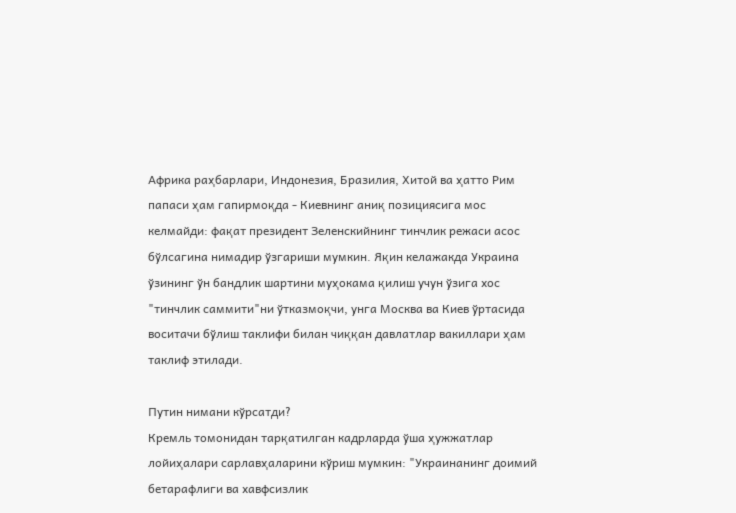Африка раҳбарлари, Индонезия, Бразилия, Хитой ва ҳатто Рим папаси ҳам гапирмоқда - Киевнинг аниқ позициясига мос келмайди: фақат президент Зеленскийнинг тинчлик режаси асос бўлсагина нимадир ўзгариши мумкин. Яқин келажакда Украина ўзининг ўн бандлик шартини муҳокама қилиш учун ўзига хос "тинчлик саммити"ни ўтказмоқчи, унга Москва ва Киев ўртасида воситачи бўлиш таклифи билан чиққан давлатлар вакиллари ҳам таклиф этилади.

Путин нимани кўрсатди?
Кремль томонидан тарқатилган кадрларда ўша ҳужжатлар лойиҳалари сарлавҳаларини кўриш мумкин: "Украинанинг доимий бетарафлиги ва хавфсизлик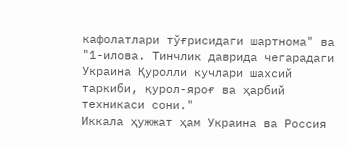кафолатлари тўғрисидаги шартнома" ва "1-илова. Тинчлик даврида чегарадаги Украина Қуролли кучлари шахсий таркиби, қурол-яроғ ва ҳарбий техникаси сони."
Иккала ҳужжат ҳам Украина ва Россия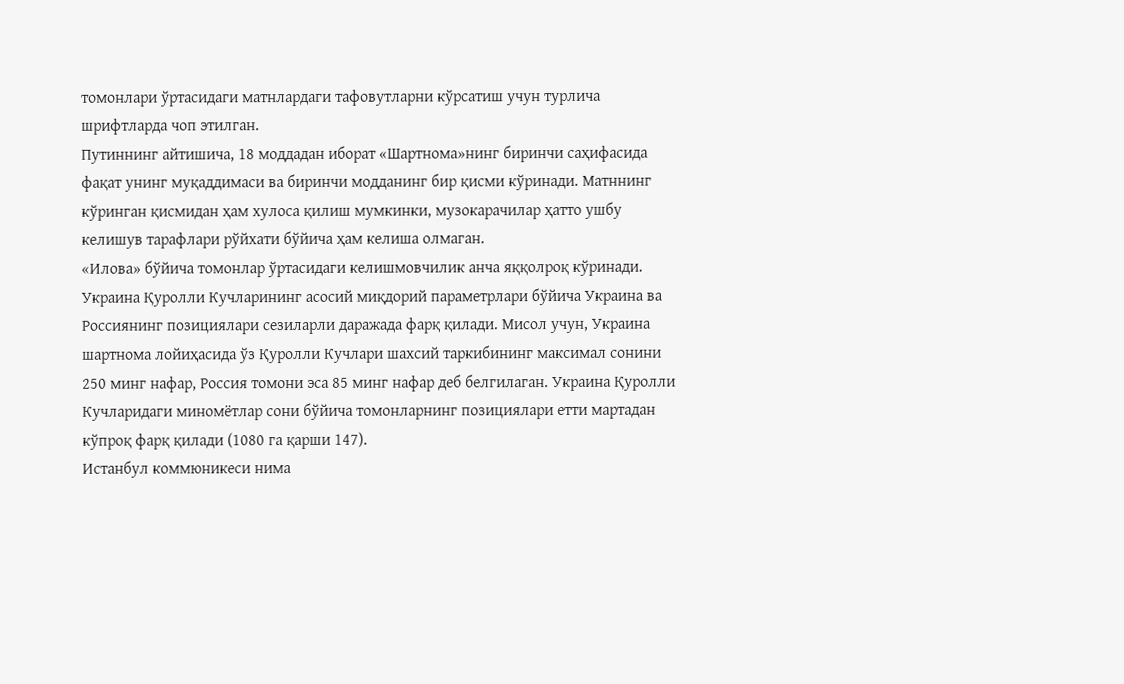томонлари ўртасидаги матнлардаги тафовутларни кўрсатиш учун турлича шрифтларда чоп этилган.
Путиннинг айтишича, 18 моддадан иборат «Шартнома»нинг биринчи саҳифасида фақат унинг муқаддимаси ва биринчи модданинг бир қисми кўринади. Матннинг кўринган қисмидан ҳам хулоса қилиш мумкинки, музокарачилар ҳатто ушбу келишув тарафлари рўйхати бўйича ҳам келиша олмаган.
«Илова» бўйича томонлар ўртасидаги келишмовчилик анча яққолроқ кўринади. Украина Қуролли Кучларининг асосий миқдорий параметрлари бўйича Украина ва Россиянинг позициялари сезиларли даражада фарқ қилади. Мисол учун, Украина шартнома лойиҳасида ўз Қуролли Кучлари шахсий таркибининг максимал сонини 250 минг нафар, Россия томони эса 85 минг нафар деб белгилаган. Украина Қуролли Кучларидаги миномётлар сони бўйича томонларнинг позициялари етти мартадан кўпроқ фарқ қилади (1080 га қарши 147).
Истанбул коммюникеси нима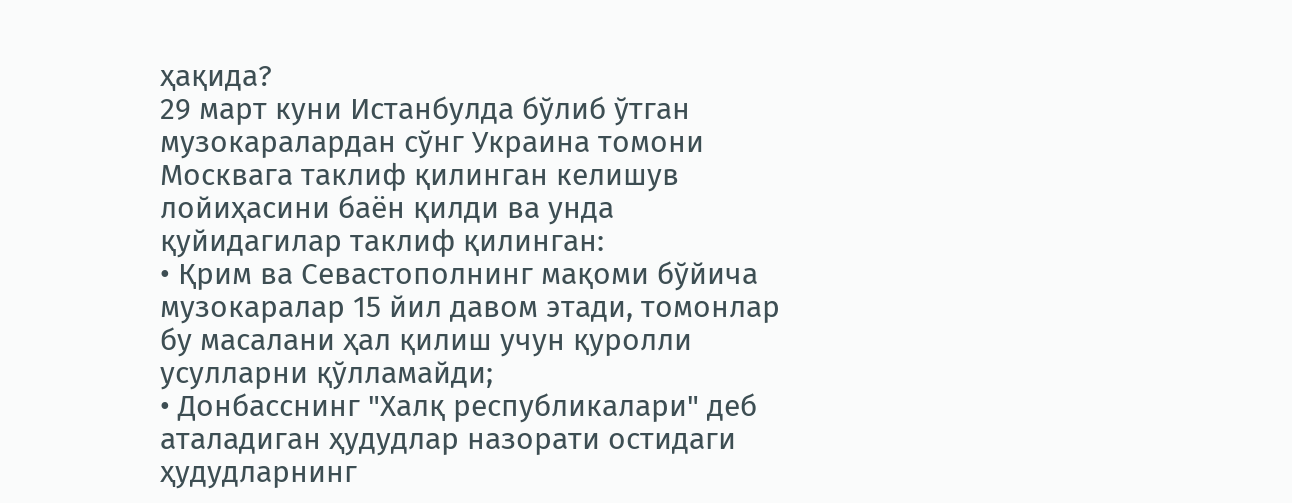ҳақида?
29 март куни Истанбулда бўлиб ўтган музокаралардан сўнг Украина томони Москвага таклиф қилинган келишув лойиҳасини баён қилди ва унда қуйидагилар таклиф қилинган:
• Қрим ва Севастополнинг мақоми бўйича музокаралар 15 йил давом этади, томонлар бу масалани ҳал қилиш учун қуролли усулларни қўлламайди;
• Донбасснинг "Халқ республикалари" деб аталадиган ҳудудлар назорати остидаги ҳудудларнинг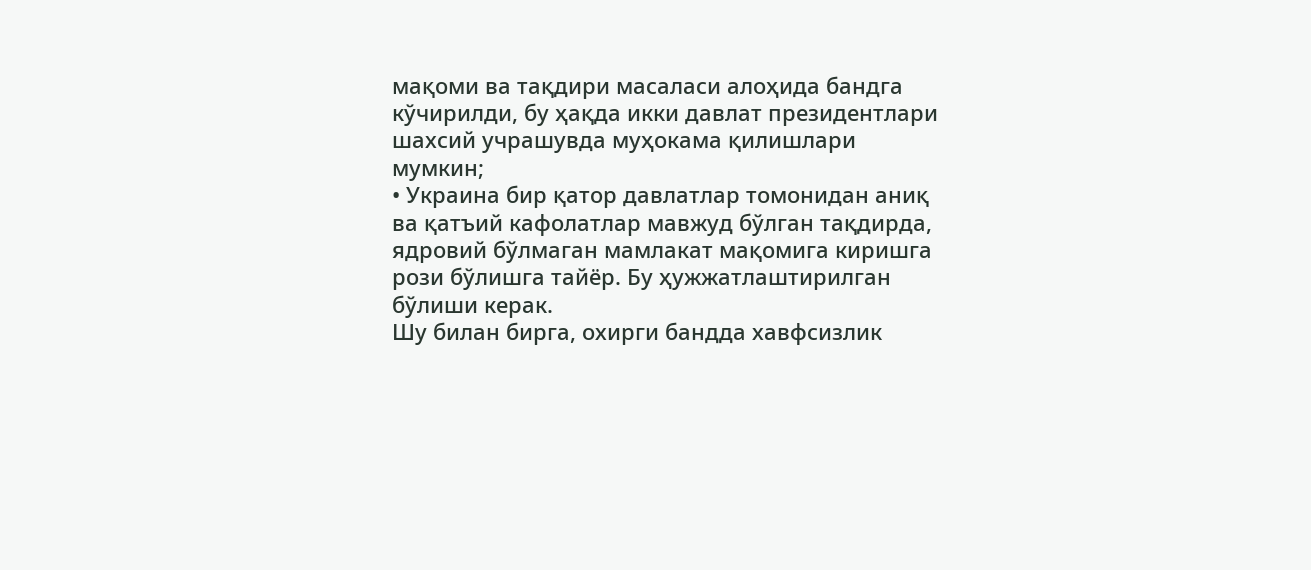мақоми ва тақдири масаласи алоҳида бандга кўчирилди, бу ҳақда икки давлат президентлари шахсий учрашувда муҳокама қилишлари мумкин;
• Украина бир қатор давлатлар томонидан аниқ ва қатъий кафолатлар мавжуд бўлган тақдирда, ядровий бўлмаган мамлакат мақомига киришга рози бўлишга тайёр. Бу ҳужжатлаштирилган бўлиши керак.
Шу билан бирга, охирги бандда хавфсизлик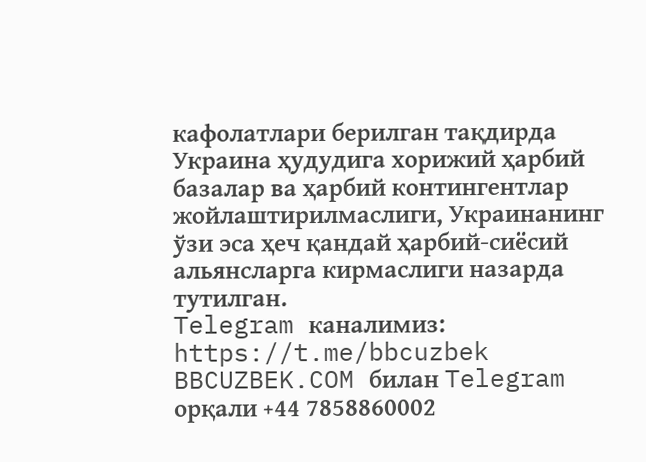кафолатлари берилган тақдирда Украина ҳудудига хорижий ҳарбий базалар ва ҳарбий контингентлар жойлаштирилмаслиги, Украинанинг ўзи эса ҳеч қандай ҳарбий-сиёсий альянсларга кирмаслиги назарда тутилган.
Telegram каналимиз: https://t.me/bbcuzbek
BBCUZBEK.COM билан Telegram орқали +44 7858860002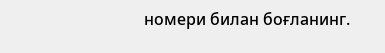номери билан боғланинг.